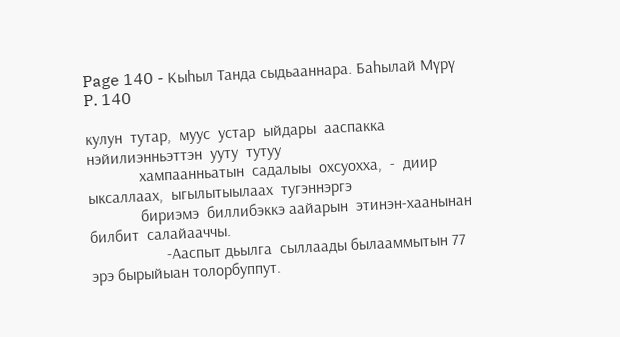Page 140 - Кыһыл Танда сыдьааннара. Баһылай Мүрү
P. 140

кулун  тутар,  муус  устар  ыйдары  ааспакка  нэйилиэнньэттэн  ууту  тутуу
             хампаанньатын  садалыы  охсуохха,  -  диир  ыксаллаах,  ыгылытыылаах  тугэннэргэ
             бириэмэ  биллибэккэ аайарын  этинэн-хаанынан  билбит  салайааччы.
                   -Ааспыт дьылга  сыллаады былааммытын 77 эрэ бырыйыан толорбуппут.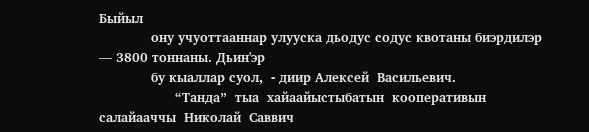Быйыл
             ону учуоттааннар улууска дьодус содус квотаны биэрдилэр — 3800 тоннаны. Дьин'эр
             бу кыаллар суол,  - диир Алексей  Васильевич.
                   “Танда”  тыа  хайаайыстыбатын  кооперативын  салайааччы  Николай  Саввич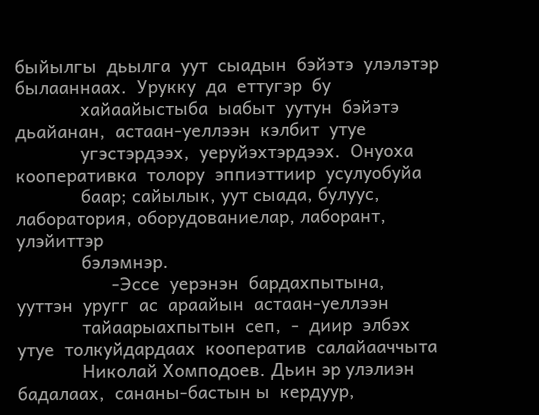быйылгы  дьылга  уут  сыадын  бэйэтэ  улэлэтэр  былааннаах.  Урукку  да  еттугэр  бу
             хайаайыстыба  ыабыт  уутун  бэйэтэ  дьайанан,  астаан-уеллээн  кэлбит  утуе
             угэстэрдээх,  уеруйэхтэрдээх.  Онуоха  кооперативка  толору  эппиэттиир  усулуобуйа
             баар; сайылык, уут сыада, булуус, лаборатория, оборудованиелар, лаборант, улэйиттэр
             бэлэмнэр.
                   -Эссе  уерэнэн  бардахпытына,  ууттэн  уругг  ас  араайын  астаан-уеллээн
             тайаарыахпытын  сеп,  -  диир  элбэх  утуе  толкуйдардаах  кооператив  салайааччыта
             Николай Хомподоев. Дьин эр улэлиэн  бадалаах,  сананы-бастын ы  кердуур,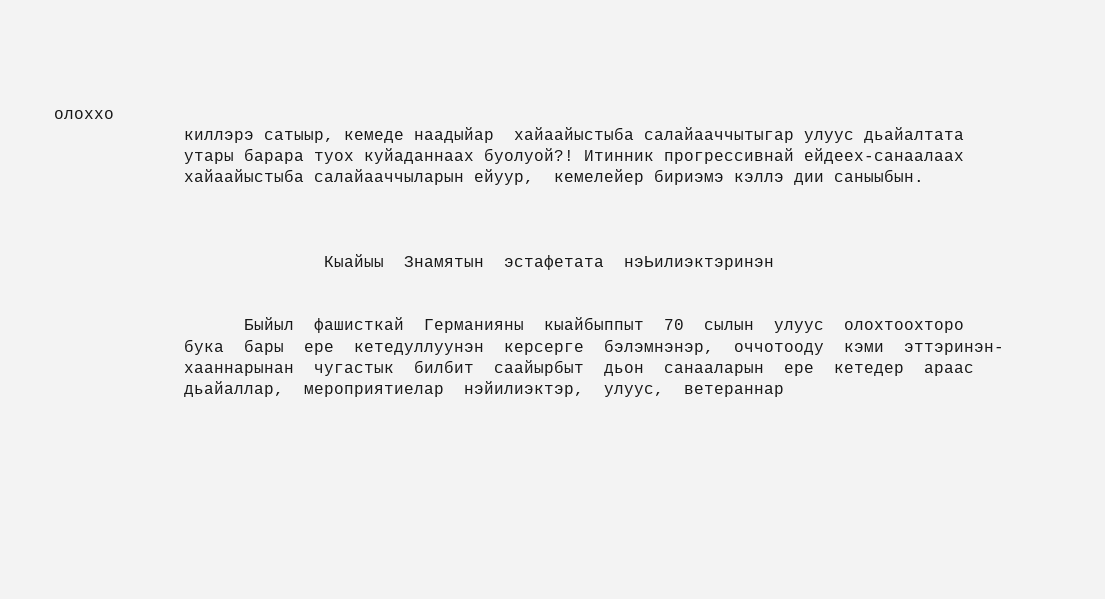олоххо
             киллэрэ сатыыр, кемеде наадыйар  хайаайыстыба салайааччытыгар улуус дьайалтата
             утары барара туох куйаданнаах буолуой?! Итинник прогрессивнай ейдеех-санаалаах
             хайаайыстыба салайааччыларын ейуур,  кемелейер бириэмэ кэллэ дии саныыбын.



                           Кыайыы  Знамятын  эстафетата  нэЬилиэктэринэн


                   Быйыл  фашисткай  Германияны  кыайбыппыт  70  сылын  улуус  олохтоохторо
             бука  бары  ере  кетедуллуунэн  керсерге  бэлэмнэнэр,  оччотооду  кэми  эттэринэн-
             хааннарынан  чугастык  билбит  саайырбыт  дьон  санааларын  ере  кетедер  араас
             дьайаллар,  мероприятиелар  нэйилиэктэр,  улуус,  ветераннар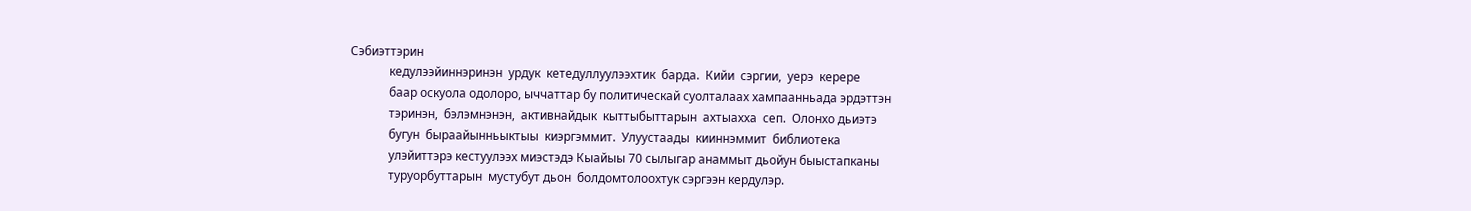Сэбиэттэрин
             кедулээйиннэринэн  урдук  кетедуллуулээхтик  барда.  Кийи  сэргии,  уерэ  керере
             баар оскуола одолоро, ыччаттар бу политическай суолталаах хампаанньада эрдэттэн
             тэринэн,  бэлэмнэнэн,  активнайдык  кыттыбыттарын  ахтыахха  сеп.  Олонхо дьиэтэ
             бугун  быраайынньыктыы  киэргэммит.  Улуустаады  кииннэммит  библиотека
             улэйиттэрэ кестуулээх миэстэдэ Кыайыы 70 сылыгар анаммыт дьойун быыстапканы
             туруорбуттарын  мустубут дьон  болдомтолоохтук сэргээн кердулэр.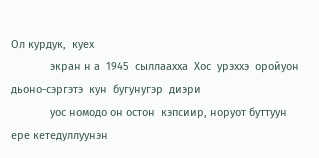Ол курдук,  куех
             экран н а  1945  сыллаахха  Хос  урэххэ  оройуон  дьоно-сэргэтэ  кун  бугунугэр  диэри
             уос номодо он остон  кэпсиир, норуот буттуун ере кетедуллуунэн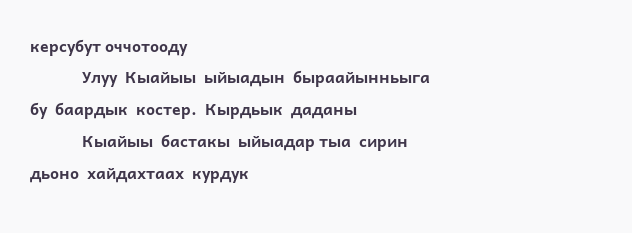керсубут оччотооду
             Улуу  Кыайыы  ыйыадын  быраайынньыга  бу  баардык  костер.  Кырдьык  даданы
             Кыайыы  бастакы  ыйыадар тыа  сирин  дьоно  хайдахтаах  курдук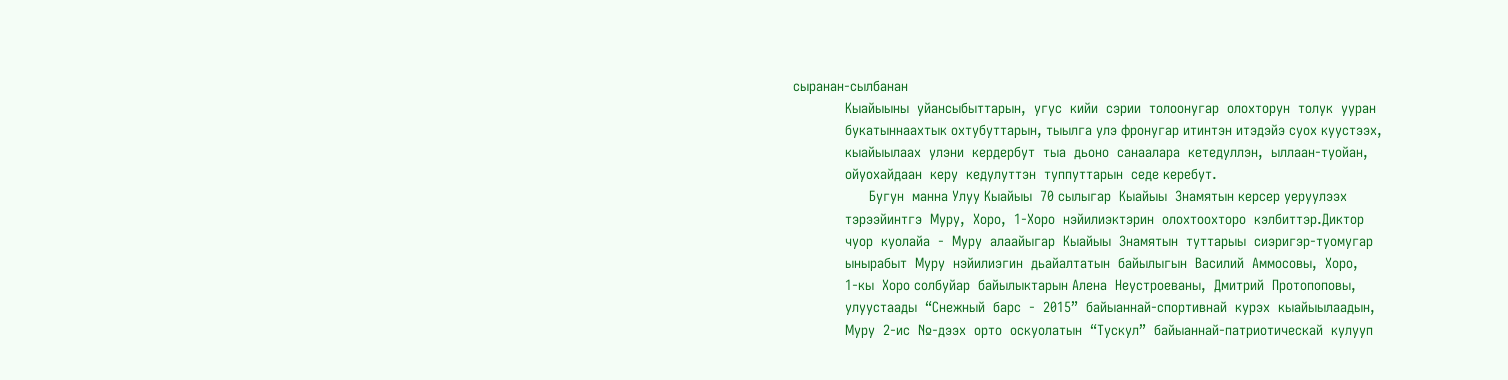сыранан-сылбанан
             Кыайыыны  уйансыбыттарын,  угус  кийи  сэрии  толоонугар  олохторун  толук  ууран
             букатыннаахтык охтубуттарын, тыылга улэ фронугар итинтэн итэдэйэ суох куустээх,
             кыайыылаах  улэни  кердербут  тыа  дьоно  санаалара  кетедуллэн,  ыллаан-туойан,
             ойуохайдаан  керу  кедулуттэн  туппуттарын  седе керебут.
                   Бугун  манна Улуу Кыайыы  70 сылыгар  Кыайыы  Знамятын керсер уеруулээх
             тэрээйинтгэ  Муру,  Хоро,  1-Хоро  нэйилиэктэрин  олохтоохторо  кэлбиттэр.Диктор
             чуор  куолайа  -  Муру  алаайыгар  Кыайыы  Знамятын  туттарыы  сиэригэр-туомугар
             ынырабыт  Муру  нэйилиэгин  дьайалтатын  байылыгын  Василий  Аммосовы,  Хоро,
             1-кы  Хоро солбуйар  байылыктарын Алена  Неустроеваны,  Дмитрий  Протопоповы,
             улуустаады  “Снежный  барс  -  2015”  байыаннай-спортивнай  курэх  кыайыылаадын,
             Муру  2-ис  №-дээх  орто  оскуолатын  “Тускул”  байыаннай-патриотическай  кулууп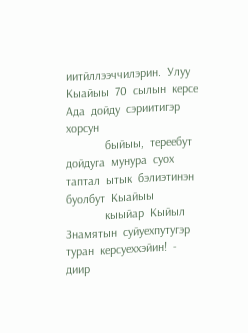иитйллээччилэрин.  Улуу  Кыайыы  70  сылын  керсе  Ада  дойду  сэриитигэр  хорсун
             быйыы,  тереебут дойдуга  мунура  суох  таптал  ытык  бэлиэтинэн  буолбут  Кыайыы
             кыыйар  Кыйыл  Знамятын  суйуехпутугэр  туран  керсуеххэйин!  -  диир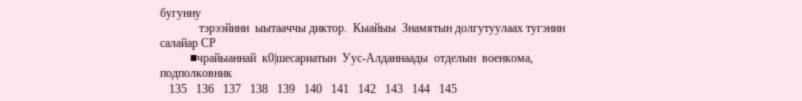бугунну
             тэрээйини  ыытааччы диктор.  Кыайыы  Знамятын долгутуулаах тугэнин салайар СР
          ■чрайыаннай  к0|шесариатын  Уус-Алданнаады  отделын  военкома,  подполковник
   135   136   137   138   139   140   141   142   143   144   145